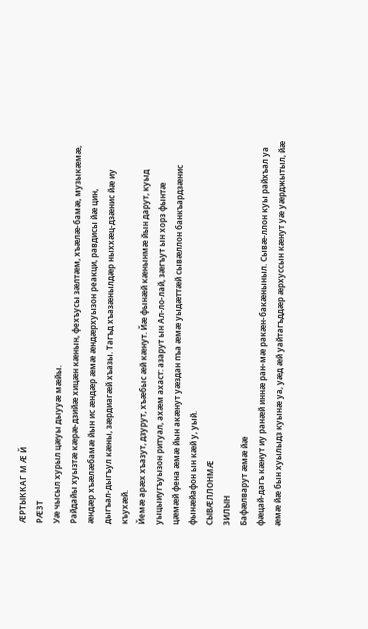ÆРТЫККАГ М Æ Й
РÆЗТ
Уæ чысыл хурыл цæуы дыууæ мæйы.
Райдайы хуызтæ кæрæ-дзийæ хицæн кæнын, фехъусы зæлтæм, хъæлæ-бамæ, музыкæмæ,
æндæр хъæлæбамæ йын ис æндæр æмæ æндæрхуызон реакци, равдисы йæ цин,
дыгъал-дыгъул кæны, зæрдиагæй хъазы. Тагъд хъазæнылдæр ныххæц-дзæнис йæ иу
къухæй.
Йемæ арæх хъазут, дзурут, хъæбыс æй кæнут. Йæ фынæй кæнынмæ йын дарут, куыд
уыцыиугъуызон ритуал, ахæм ахаст: азарут ын Ал-ло-лай, зæгъут ын хорз фынтæ
цæмæй фена æмæ йын акæнут уæздан пъа æмæ уыдæттæй сывæллон банкъардзæнис
фынæйафон ын кæй у, уый.
СЫВÆЛЛОНМÆ
ЗИЛЫН
Бафæлварут æмæ йæ
фæцай-дагъ кæнут иу ранæй иннæ ран-мæ ракæн-бакæныныл. Сывæ-ллон куы райхъал уа
æмæ йæ бын хуылыдз куынæ уа, уæд æй уайтагъддæр æрхуссын кæнут уæ уæрджытыл, йæ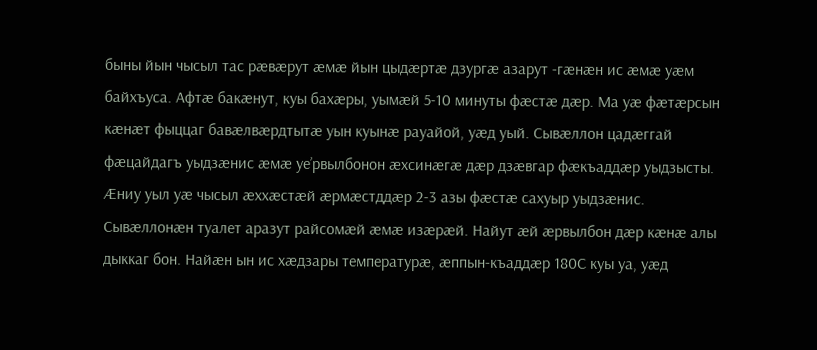быны йын чысыл тас рæвæрут æмæ йын цыдæртæ дзургæ азарут -гæнæн ис æмæ уæм
байхъуса. Афтæ бакæнут, куы бахæры, уымæй 5-10 минуты фæстæ дæр. Ма уæ фæтæрсын
кæнæт фыццаг бавæлвæрдтытæ уын куынæ рауайой, уæд уый. Сывæллон цадæггай
фæцайдагъ уыдзæнис æмæ уе’рвылбонон æхсинæгæ дæр дзæвгар фæкъаддæр уыдзысты.
Æниу уыл уæ чысыл æххæстæй æрмæстддæр 2-3 азы фæстæ сахуыр уыдзæнис.
Сывæллонæн туалет аразут райсомæй æмæ изæрæй. Найут æй æрвылбон дæр кæнæ алы
дыккаг бон. Найæн ын ис хæдзары температурæ, æппын-къаддæр 180С куы уа, уæд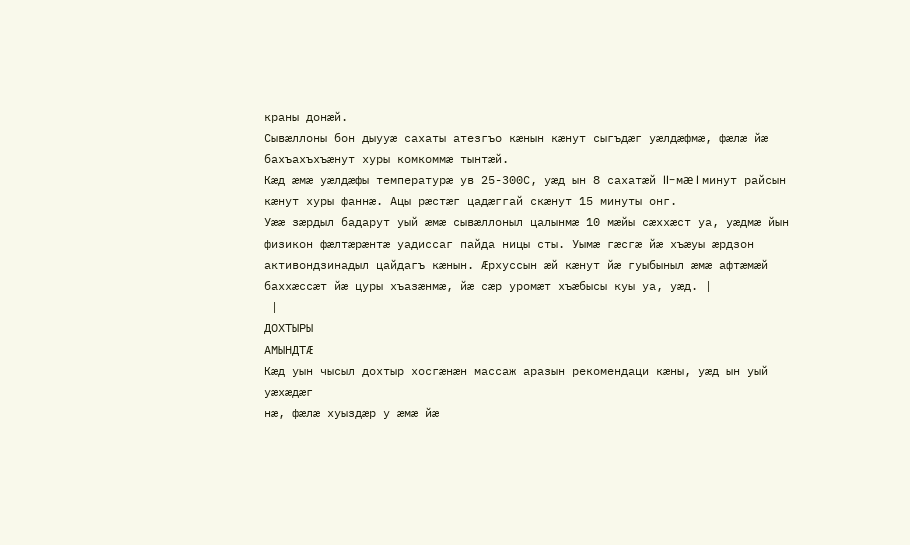краны донæй.
Сывæллоны бон дыууæ сахаты атезгъо кæнын кæнут сыгъдæг уæлдæфмæ, фæлæ йæ
бахъахъхъæнут хуры комкоммæ тынтæй.
Кæд æмæ уæлдæфы температурæ ув 25-300С, уæд ын 8 сахатæй II-мæ I минут райсын
кæнут хуры фаннæ. Ацы рæстæг цадæггай скæнут 15 минуты онг.
Уææ зæрдыл бадарут уый æмæ сывæллоныл цалынмæ 10 мæйы сæххæст уа, уæдмæ йын
физикон фæлтæрæнтæ уадиссаг пайда ницы сты. Уымæ гæсгæ йæ хъæуы æрдзон
активондзинадыл цайдагъ кæнын. Æрхуссын æй кæнут йæ гуыбыныл æмæ афтæмæй
баххæссæт йæ цуры хъазæнмæ, йæ сæр уромæт хъæбысы куы уа, уæд. |
 |
ДОХТЫРЫ
АМЫНДТÆ
Кæд уын чысыл дохтыр хосгæнæн массаж аразын рекомендаци кæны, уæд ын уый уæхæдæг
нæ, фæлæ хуыздæр у æмæ йæ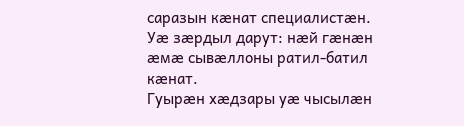саразын кæнат специалистæн.
Уæ зæрдыл дарут: нæй гæнæн æмæ сывæллоны ратил-батил кæнат.
Гуырæн хæдзары уæ чысылæн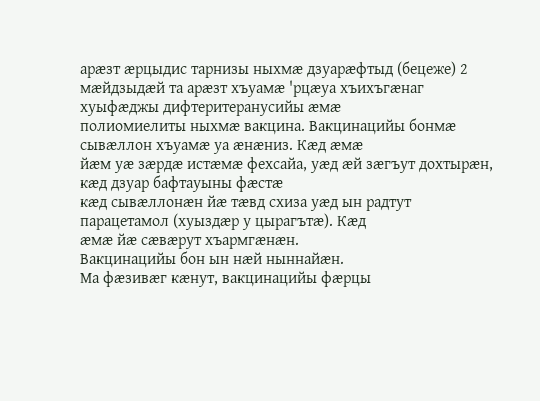арæзт æрцыдис тарнизы ныхмæ дзуарæфтыд (бецеже) 2
мæйдзыдæй та арæзт хъуамæ 'рцæуа хъихъгæнаг хуыфæджы дифтеритеранусийы æмæ
полиомиелиты ныхмæ вакцина. Вакцинацийы бонмæ сывæллон хъуамæ уа æнæниз. Кæд æмæ
йæм уæ зæрдæ истæмæ фехсайа, уæд æй зæгъут дохтырæн, кæд дзуар бафтауыны фæстæ
кæд сывæллонæн йæ тæвд схиза уæд ын радтут парацетамол (хуыздæр у цырагътæ). Кæд
æмæ йæ сæвæрут хъармгæнæн.
Вакцинацийы бон ын нæй ныннайæн.
Ма фæзивæг кæнут, вакцинацийы фæрцы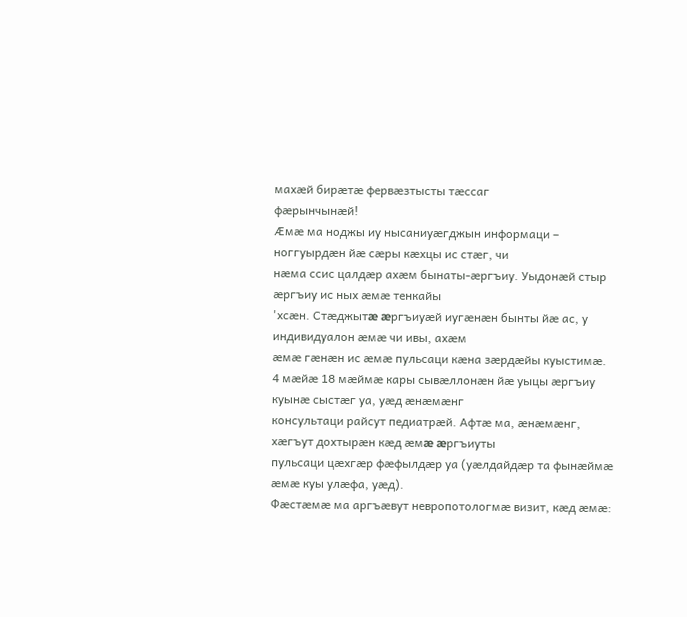махæй бирæтæ фервæзтысты тæссаг
фæрынчынæй!
Æмæ ма ноджы иу нысаниуæгджын информаци – ноггуырдæн йæ сæры кæхцы ис стæг, чи
нæма ссис цалдæр ахæм бынаты-æргъиу. Уыдонæй стыр æргъиу ис ных æмæ тенкайы
'хсæн. Стæджытæ æргъиуæй иугæнæн бынты йæ ас, у индивидуалон æмæ чи ивы, ахæм
æмæ гæнæн ис æмæ пульсаци кæна зæрдæйы куыстимæ.
4 мæйæ 18 мæймæ кары сывæллонæн йæ уыцы æргъиу куынæ сыстæг уа, уæд æнæмæнг
консультаци райсут педиатрæй. Афтæ ма, æнæмæнг, хæгъут дохтырæн кæд æмæ æргъиуты
пульсаци цæхгæр фæфылдæр уа (уæлдайдæр та фынæймæ æмæ куы улæфа, уæд).
Фæстæмæ ма аргъæвут невропотологмæ визит, кæд æмæ: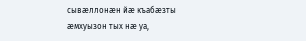сывæллонæн йæ къабæзты
æмхуызон тых нæ уа,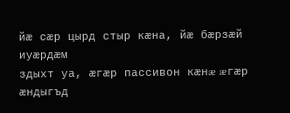йæ сæр цырд стыр кæна, йæ бæрзæй иуæрдæм
здыхт уа, æгæр пассивон кæнæ æгæр æндыгъд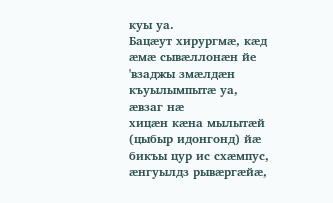куы уа.
Бацæут хирургмæ, кæд æмæ сывæллонæн йе 'взаджы змæлдæн къуылымпытæ уа, æвзаг нæ
хицæн кæна мылытæй (цыбыр идонгонд) йæ бикъы цур ис схæмпус, æнгуылдз рывæргæйæ,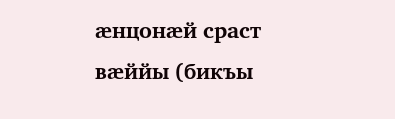æнцонæй сраст вæййы (бикъы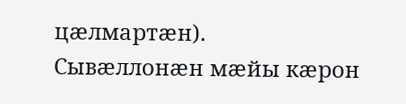цæлмартæн).
Сывæллонæн мæйы кæрон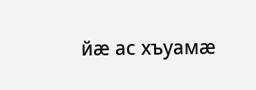йæ ас хъуамæ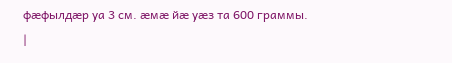фæфылдæр уа 3 см. æмæ йæ уæз та 600 граммы.
|